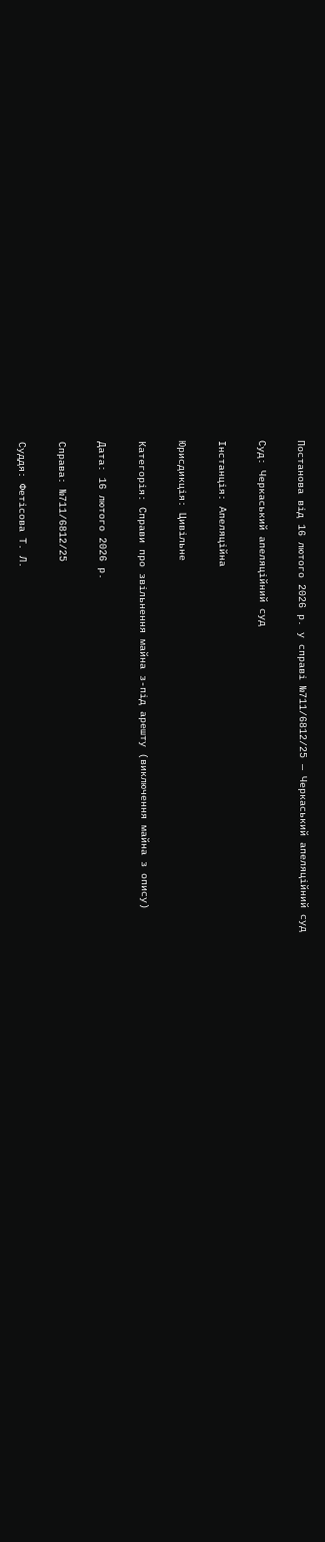Постанова від 16 лютого 2026 р. у справі №711/6812/25 — Черкаський апеляційний суд

Суд: Черкаський апеляційний суд

Інстанція: Апеляційна

Юрисдикція: Цивільне

Категорія: Справи про звільнення майна з-під арешту (виключення майна з опису)

Дата: 16 лютого 2026 р.

Справа: №711/6812/25

Суддя: Фетісова Т. Л.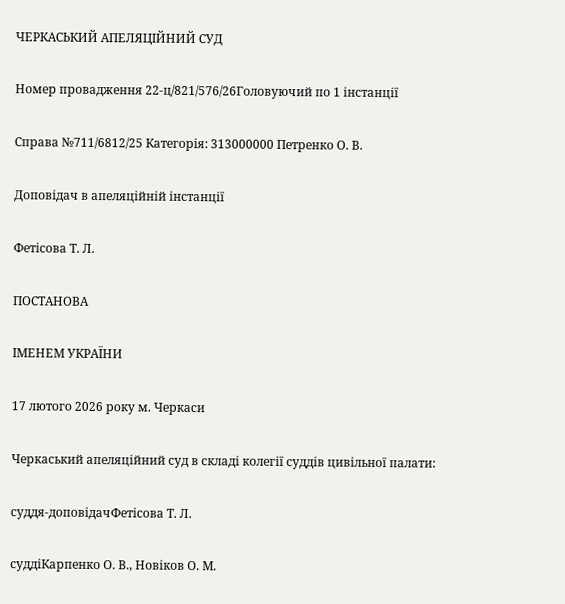ЧЕРКАСЬКИЙ АПЕЛЯЦІЙНИЙ СУД

Номер провадження 22-ц/821/576/26Головуючий по 1 інстанції

Справа №711/6812/25 Категорія: 313000000 Петренко О. В.

Доповідач в апеляційній інстанції

Фетісова Т. Л.

ПОСТАНОВА

ІМЕНЕМ УКРАЇНИ

17 лютого 2026 року м. Черкаси

Черкаський апеляційний суд в складі колегії суддів цивільної палати:

суддя-доповідачФетісова Т. Л.

суддіКарпенко О. В., Новіков О. М.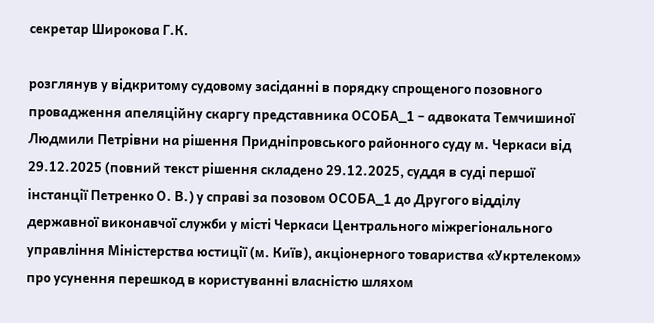секретар Широкова Г.К.

розглянув у відкритому судовому засіданні в порядку спрощеного позовного провадження апеляційну скаргу представника ОСОБА_1 – адвоката Темчишиної Людмили Петрівни на рішення Придніпровського районного суду м. Черкаси від 29.12.2025 (повний текст рішення складено 29.12.2025, суддя в суді першої інстанції Петренко О. В.) у справі за позовом ОСОБА_1 до Другого відділу державної виконавчої служби у місті Черкаси Центрального міжрегіонального управління Міністерства юстиції (м. Київ), акціонерного товариства «Укртелеком» про усунення перешкод в користуванні власністю шляхом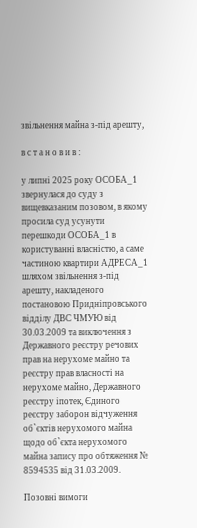звільнення майна з-під арешту,

в с т а н о в и в :

у липні 2025 року ОСОБА_1 звернулася до суду з вищевказаним позовом, в якому просила суд усунути перешкоди ОСОБА_1 в користуванні власністю, а саме частиною квартири АДРЕСА_1 шляхом звільнення з-під арешту, накладеного постановою Придніпровського відділу ДВС ЧМУЮ від 30.03.2009 та виключення з Державного реєстру речових прав на нерухоме майно та реєстру прав власності на нерухоме майно, Державного реєстру іпотек, Єдиного реєстру заборон відчуження об`єктів нерухомого майна щодо об`єкта нерухомого майна запису про обтяження № 8594535 від 31.03.2009.

Позовні вимоги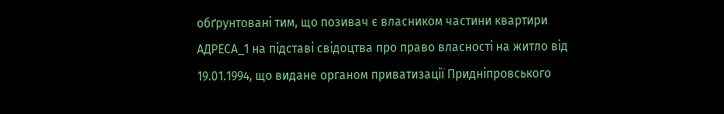обґрунтовані тим, що позивач є власником частини квартири АДРЕСА_1 на підставі свідоцтва про право власності на житло від 19.01.1994, що видане органом приватизації Придніпровського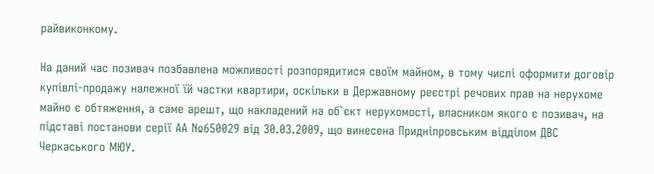райвиконкому.

На даний час позивач позбавлена можливості розпорядитися своїм майном, в тому числі оформити договір купівлі-продажу належної їй частки квартири, оскільки в Державному реєстрі речових прав на нерухоме майно є обтяження, а саме арешт, що накладений на об`єкт нерухомості, власником якого є позивач, на підставі постанови серії АА №650029 від 30.03.2009, що винесена Придніпровським відділом ДВС Черкаського МЮУ.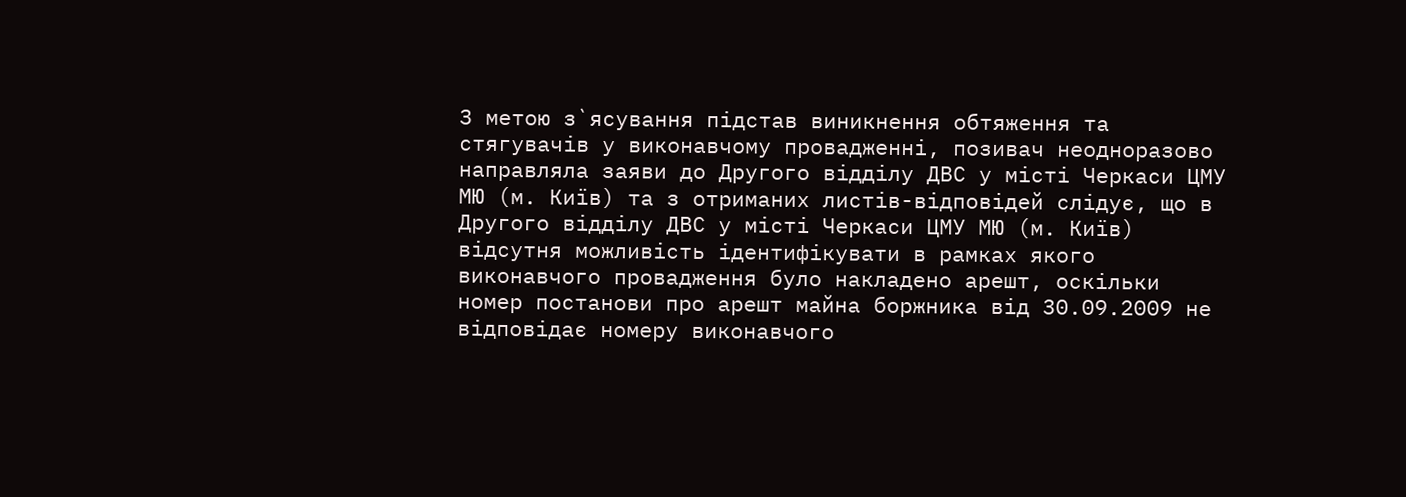З метою з`ясування підстав виникнення обтяження та стягувачів у виконавчому провадженні, позивач неодноразово направляла заяви до Другого відділу ДВС у місті Черкаси ЦМУ МЮ (м. Київ) та з отриманих листів-відповідей слідує, що в Другого відділу ДВС у місті Черкаси ЦМУ МЮ (м. Київ) відсутня можливість ідентифікувати в рамках якого виконавчого провадження було накладено арешт, оскільки номер постанови про арешт майна боржника від 30.09.2009 не відповідає номеру виконавчого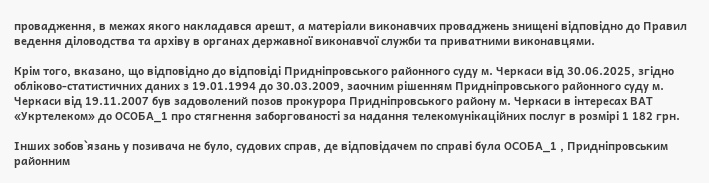провадження, в межах якого накладався арешт, а матеріали виконавчих проваджень знищені відповідно до Правил ведення діловодства та архіву в органах державної виконавчої служби та приватними виконавцями.

Крім того, вказано, що відповідно до відповіді Придніпровського районного суду м. Черкаси від 30.06.2025, згідно обліково-статистичних даних з 19.01.1994 до 30.03.2009, заочним рішенням Придніпровського районного суду м. Черкаси від 19.11.2007 був задоволений позов прокурора Придніпровського району м. Черкаси в інтересах ВАТ «Укртелеком» до ОСОБА_1 про стягнення заборгованості за надання телекомунікаційних послуг в розмірі 1 182 грн.

Інших зобов`язань у позивача не було, судових справ, де відповідачем по справі була ОСОБА_1 , Придніпровським районним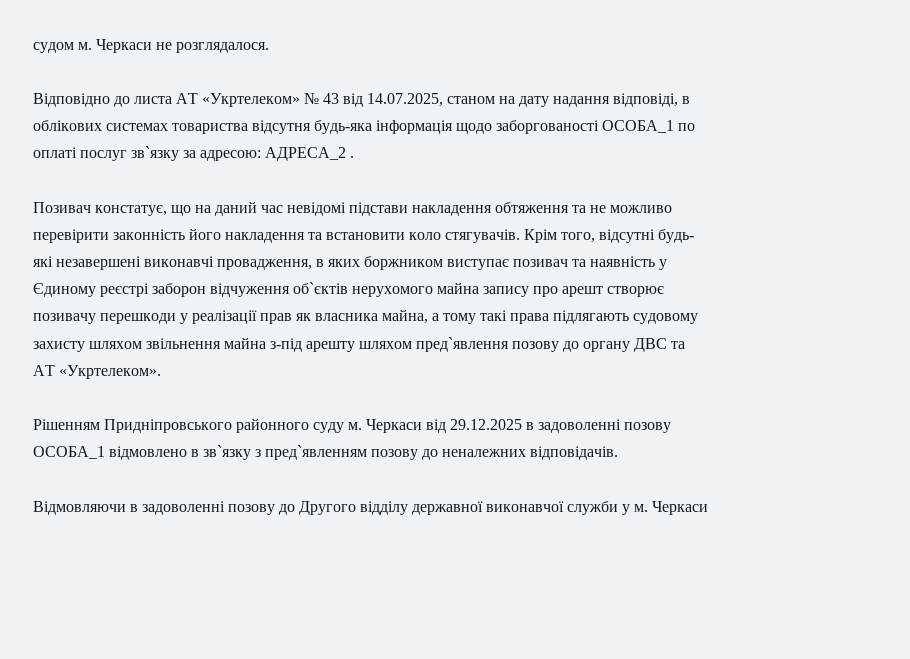судом м. Черкаси не розглядалося.

Відповідно до листа АТ «Укртелеком» № 43 від 14.07.2025, станом на дату надання відповіді, в облікових системах товариства відсутня будь-яка інформація щодо заборгованості ОСОБА_1 по оплаті послуг зв`язку за адресою: АДРЕСА_2 .

Позивач констатує, що на даний час невідомі підстави накладення обтяження та не можливо перевірити законність його накладення та встановити коло стягувачів. Крім того, відсутні будь-які незавершені виконавчі провадження, в яких боржником виступає позивач та наявність у Єдиному реєстрі заборон відчуження об`єктів нерухомого майна запису про арешт створює позивачу перешкоди у реалізації прав як власника майна, а тому такі права підлягають судовому захисту шляхом звільнення майна з-під арешту шляхом пред`явлення позову до органу ДВС та АТ «Укртелеком».

Рішенням Придніпровського районного суду м. Черкаси від 29.12.2025 в задоволенні позову ОСОБА_1 відмовлено в зв`язку з пред`явленням позову до неналежних відповідачів.

Відмовляючи в задоволенні позову до Другого відділу державної виконавчої служби у м. Черкаси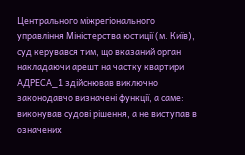Центрального міжрегіонального управління Міністерства юстиції (м. Київ), суд керувався тим, що вказаний орган накладаючи арешт на частку квартири АДРЕСА_1 здійснював виключно законодавчо визначені функції, а саме: виконував судові рішення, а не виступав в означених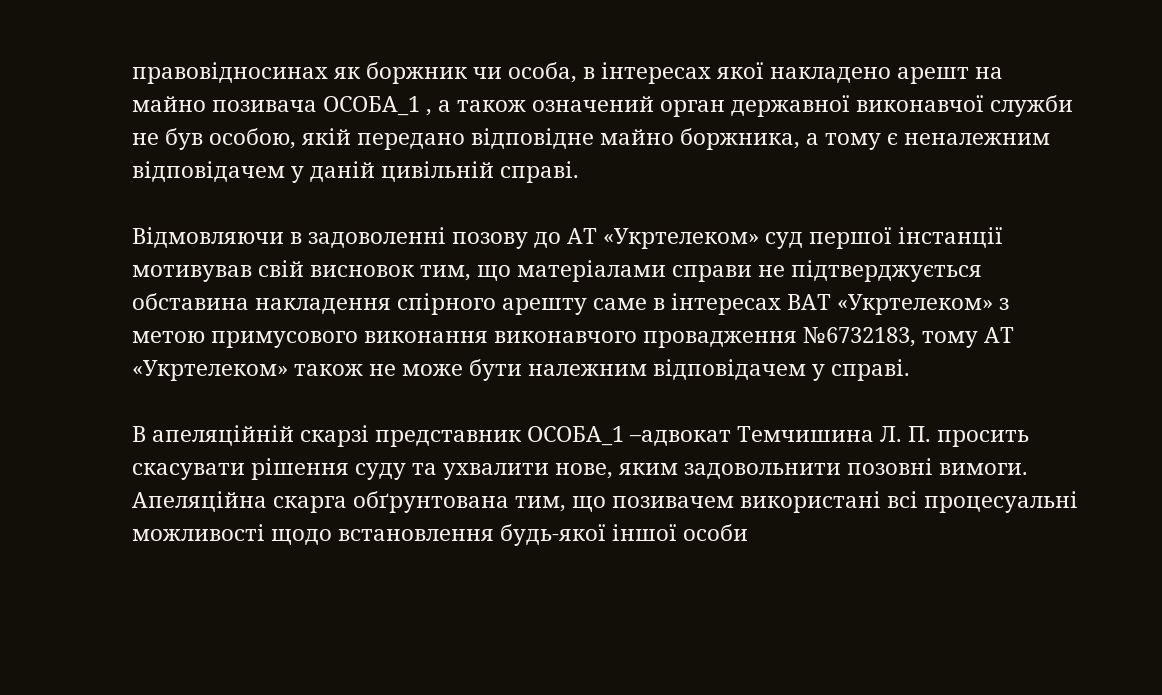правовідносинах як боржник чи особа, в інтересах якої накладено арешт на майно позивача ОСОБА_1 , а також означений орган державної виконавчої служби не був особою, якій передано відповідне майно боржника, а тому є неналежним відповідачем у даній цивільній справі.

Відмовляючи в задоволенні позову до АТ «Укртелеком» суд першої інстанції мотивував свій висновок тим, що матеріалами справи не підтверджується обставина накладення спірного арешту саме в інтересах ВАТ «Укртелеком» з метою примусового виконання виконавчого провадження №6732183, тому АТ «Укртелеком» також не може бути належним відповідачем у справі.

В апеляційній скарзі представник ОСОБА_1 –адвокат Темчишина Л. П. просить скасувати рішення суду та ухвалити нове, яким задовольнити позовні вимоги. Апеляційна скарга обґрунтована тим, що позивачем використані всі процесуальні можливості щодо встановлення будь-якої іншої особи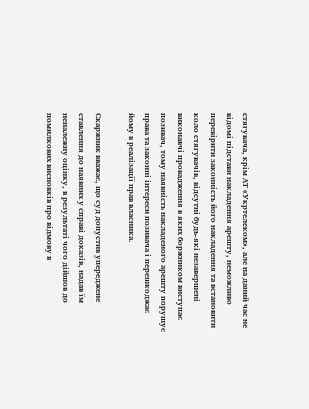стягувача, крім АТ «Укртелеком», але на даний час не відомі підстави накладення арешту, неможливо перевірити законність його накладення та встановити коло стягувачів, відсутні будь-які незавершені виконавчі провадження в яких боржником виступає позивач, тому наявність накладеного арешту порушує права та законні інтереси позивача і перешкоджає йому в реалізації прав власника.

Скаржник вважає, що суд допустив упереджене ставлення до наявних у справі доказів, надав їм неналежну оцінку, в результаті чого дійшов до помилкових висновків про відмову в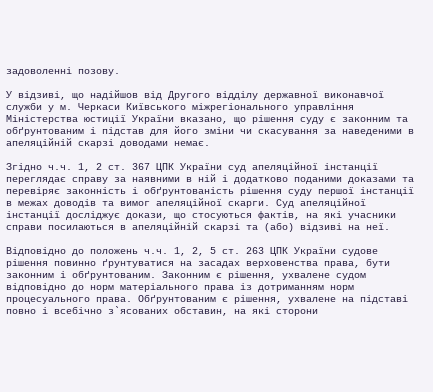задоволенні позову.

У відзиві, що надійшов від Другого відділу державної виконавчої служби у м. Черкаси Київського міжрегіонального управління Міністерства юстиції України вказано, що рішення суду є законним та обґрунтованим і підстав для його зміни чи скасування за наведеними в апеляційній скарзі доводами немає.

Згідно ч.ч. 1, 2 ст. 367 ЦПК України суд апеляційної інстанції переглядає справу за наявними в ній і додатково поданими доказами та перевіряє законність і обґрунтованість рішення суду першої інстанції в межах доводів та вимог апеляційної скарги. Суд апеляційної інстанції досліджує докази, що стосуються фактів, на які учасники справи посилаються в апеляційній скарзі та (або) відзиві на неї.

Відповідно до положень ч.ч. 1, 2, 5 ст. 263 ЦПК України судове рішення повинно ґрунтуватися на засадах верховенства права, бути законним і обґрунтованим. Законним є рішення, ухвалене судом відповідно до норм матеріального права із дотриманням норм процесуального права. Обґрунтованим є рішення, ухвалене на підставі повно і всебічно з`ясованих обставин, на які сторони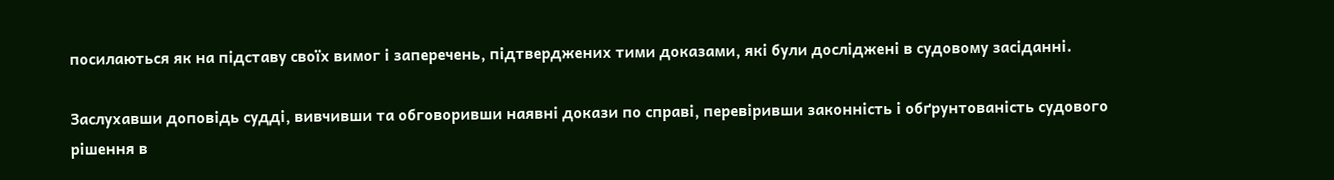посилаються як на підставу своїх вимог і заперечень, підтверджених тими доказами, які були досліджені в судовому засіданні.

Заслухавши доповідь судді, вивчивши та обговоривши наявні докази по справі, перевіривши законність і обґрунтованість судового рішення в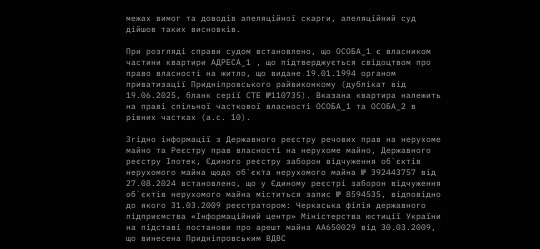межах вимог та доводів апеляційної скарги, апеляційний суд дійшов таких висновків.

При розгляді справи судом встановлено, що ОСОБА_1 є власником частини квартири АДРЕСА_1 , що підтверджується свідоцтвом про право власності на житло, що видане 19.01.1994 органом приватизації Придніпровського райвиконкому (дублікат від 19.06.2025, бланк серії СТЕ №110735). Вказана квартира належить на праві спільної часткової власності ОСОБА_1 та ОСОБА_2 в рівних частках (а.с. 10).

Згідно інформації з Державного реєстру речових прав на нерухоме майно та Реєстру прав власності на нерухоме майно, Державного реєстру Іпотек, Єдиного реєстру заборон відчуження об`єктів нерухомого майна щодо об`єкта нерухомого майна № 392443757 від 27.08.2024 встановлено, що у Єдиному реєстрі заборон відчуження об`єктів нерухомого майна міститься запис № 8594535, відповідно до якого 31.03.2009 реєстратором: Черкаська філія державного підприємства «Інформаційний центр» Міністерства юстиції України на підставі постанови про арешт майна АА650029 від 30.03.2009, що винесена Придніпровським ВДВС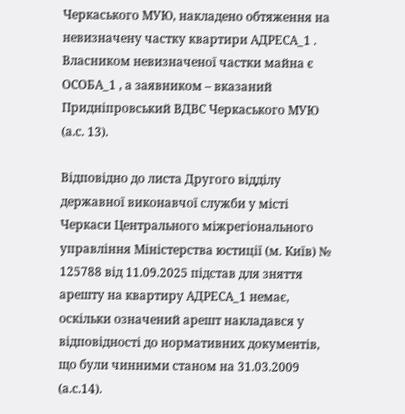Черкаського МУЮ, накладено обтяження на невизначену частку квартири АДРЕСА_1 . Власником невизначеної частки майна є ОСОБА_1 , а заявником – вказаний Придніпровський ВДВС Черкаського МУЮ (а.с. 13).

Відповідно до листа Другого відділу державної виконавчої служби у місті Черкаси Центрального міжрегіонального управління Міністерства юстиції (м. Київ) № 125788 від 11.09.2025 підстав для зняття арешту на квартиру АДРЕСА_1 немає, оскільки означений арешт накладався у відповідності до нормативних документів, що були чинними станом на 31.03.2009 (а.с.14).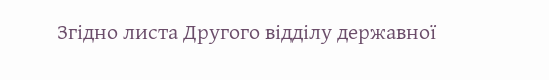Згідно листа Другого відділу державної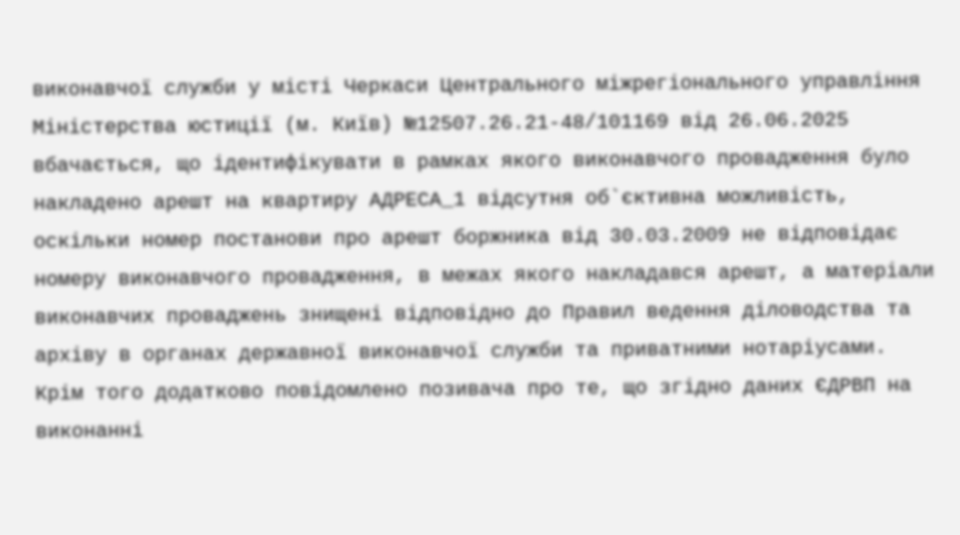виконавчої служби у місті Черкаси Центрального міжрегіонального управління Міністерства юстиції (м. Київ) №12507.26.21-48/101169 від 26.06.2025 вбачається, що ідентифікувати в рамках якого виконавчого провадження було накладено арешт на квартиру АДРЕСА_1 відсутня об`єктивна можливість, оскільки номер постанови про арешт боржника від 30.03.2009 не відповідає номеру виконавчого провадження, в межах якого накладався арешт, а матеріали виконавчих проваджень знищені відповідно до Правил ведення діловодства та архіву в органах державної виконавчої служби та приватними нотаріусами. Крім того додатково повідомлено позивача про те, що згідно даних ЄДРВП на виконанні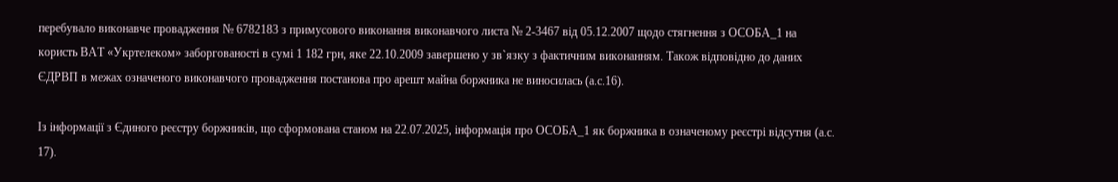перебувало виконавче провадження № 6782183 з примусового виконання виконавчого листа № 2-3467 від 05.12.2007 щодо стягнення з ОСОБА_1 на користь ВАТ «Укртелеком» заборгованості в сумі 1 182 грн, яке 22.10.2009 завершено у зв`язку з фактичним виконанням. Також відповідно до даних ЄДРВП в межах означеного виконавчого провадження постанова про арешт майна боржника не виносилась (а.с.16).

Із інформації з Єдиного реєстру боржників, що сформована станом на 22.07.2025, інформація про ОСОБА_1 як боржника в означеному реєстрі відсутня (а.с. 17).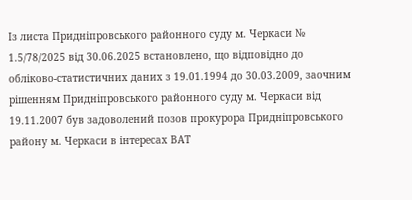Із листа Придніпровського районного суду м. Черкаси № 1.5/78/2025 від 30.06.2025 встановлено, що відповідно до обліково-статистичних даних з 19.01.1994 до 30.03.2009, заочним рішенням Придніпровського районного суду м. Черкаси від 19.11.2007 був задоволений позов прокурора Придніпровського району м. Черкаси в інтересах ВАТ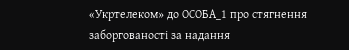«Укртелеком» до ОСОБА_1 про стягнення заборгованості за надання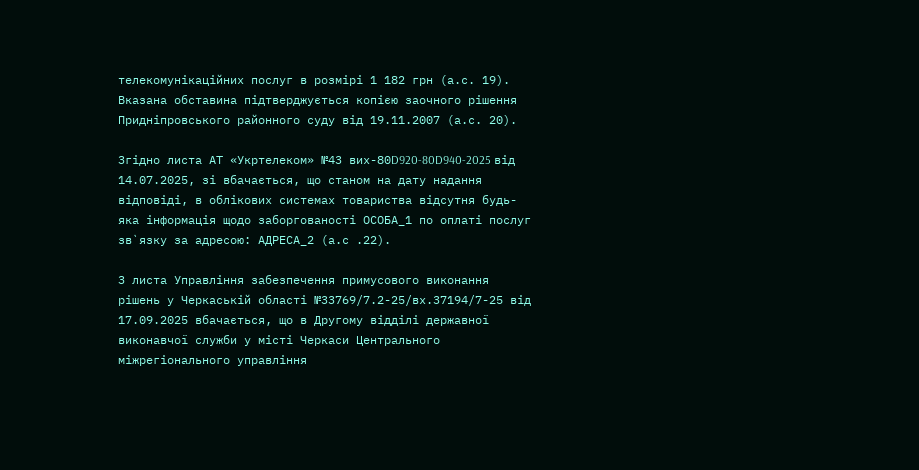телекомунікаційних послуг в розмірі 1 182 грн (а.с. 19). Вказана обставина підтверджується копією заочного рішення Придніпровського районного суду від 19.11.2007 (а.с. 20).

Згідно листа АТ «Укртелеком» №43 вих-80D920-80D940-2025 від 14.07.2025, зі вбачається, що станом на дату надання відповіді, в облікових системах товариства відсутня будь-яка інформація щодо заборгованості ОСОБА_1 по оплаті послуг зв`язку за адресою: АДРЕСА_2 (а.с .22).

З листа Управління забезпечення примусового виконання рішень у Черкаській області №33769/7.2-25/вх.37194/7-25 від 17.09.2025 вбачається, що в Другому відділі державної виконавчої служби у місті Черкаси Центрального міжрегіонального управління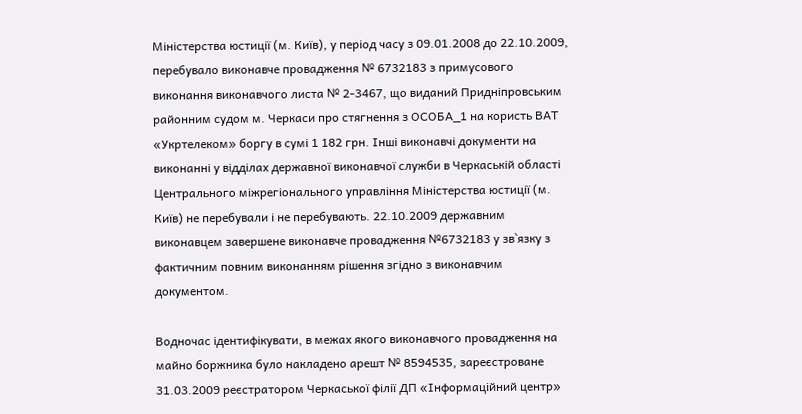Міністерства юстиції (м. Київ), у період часу з 09.01.2008 до 22.10.2009, перебувало виконавче провадження № 6732183 з примусового виконання виконавчого листа № 2-3467, що виданий Придніпровським районним судом м. Черкаси про стягнення з ОСОБА_1 на користь ВАТ «Укртелеком» боргу в сумі 1 182 грн. Інші виконавчі документи на виконанні у відділах державної виконавчої служби в Черкаській області Центрального міжрегіонального управління Міністерства юстиції (м. Київ) не перебували і не перебувають. 22.10.2009 державним виконавцем завершене виконавче провадження №6732183 у зв`язку з фактичним повним виконанням рішення згідно з виконавчим документом.

Водночас ідентифікувати, в межах якого виконавчого провадження на майно боржника було накладено арешт № 8594535, зареєстроване 31.03.2009 реєстратором Черкаської філії ДП «Інформаційний центр»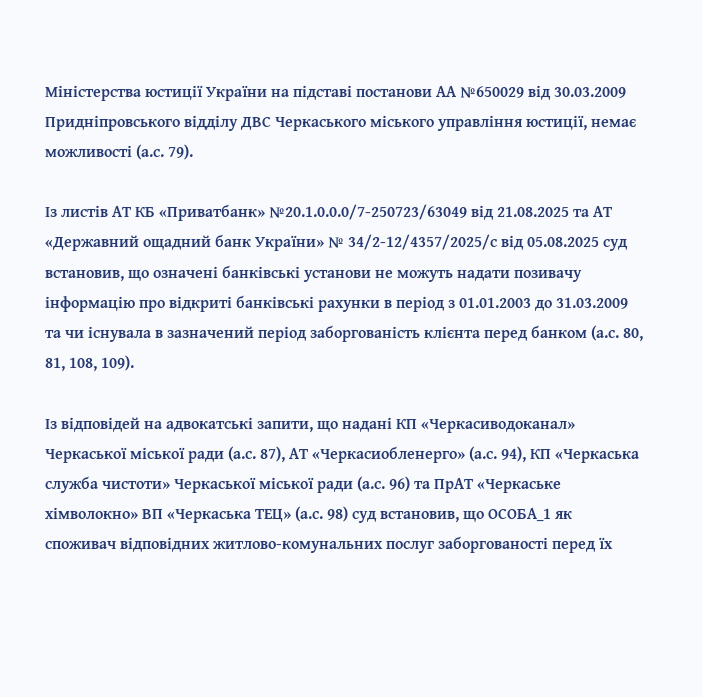Міністерства юстиції України на підставі постанови АА №650029 від 30.03.2009 Придніпровського відділу ДВС Черкаського міського управління юстиції, немає можливості (а.с. 79).

Із листів АТ КБ «Приватбанк» №20.1.0.0.0/7-250723/63049 від 21.08.2025 та АТ «Державний ощадний банк України» № 34/2-12/4357/2025/с від 05.08.2025 суд встановив, що означені банківські установи не можуть надати позивачу інформацію про відкриті банківські рахунки в період з 01.01.2003 до 31.03.2009 та чи існувала в зазначений період заборгованість клієнта перед банком (а.с. 80, 81, 108, 109).

Із відповідей на адвокатські запити, що надані КП «Черкасиводоканал» Черкаської міської ради (а.с. 87), АТ «Черкасиобленерго» (а.с. 94), КП «Черкаська служба чистоти» Черкаської міської ради (а.с. 96) та ПрАТ «Черкаське хімволокно» ВП «Черкаська ТЕЦ» (а.с. 98) суд встановив, що ОСОБА_1 як споживач відповідних житлово-комунальних послуг заборгованості перед їх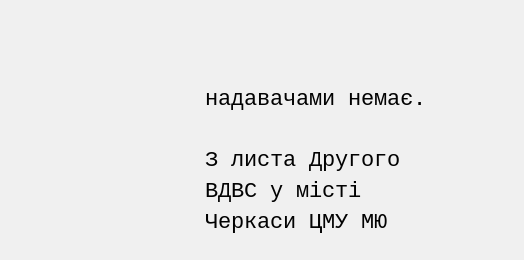надавачами немає.

З листа Другого ВДВС у місті Черкаси ЦМУ МЮ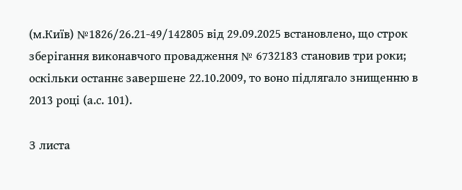(м.Київ) №1826/26.21-49/142805 від 29.09.2025 встановлено, що строк зберігання виконавчого провадження № 6732183 становив три роки; оскільки останнє завершене 22.10.2009, то воно підлягало знищенню в 2013 році (а.с. 101).

З листа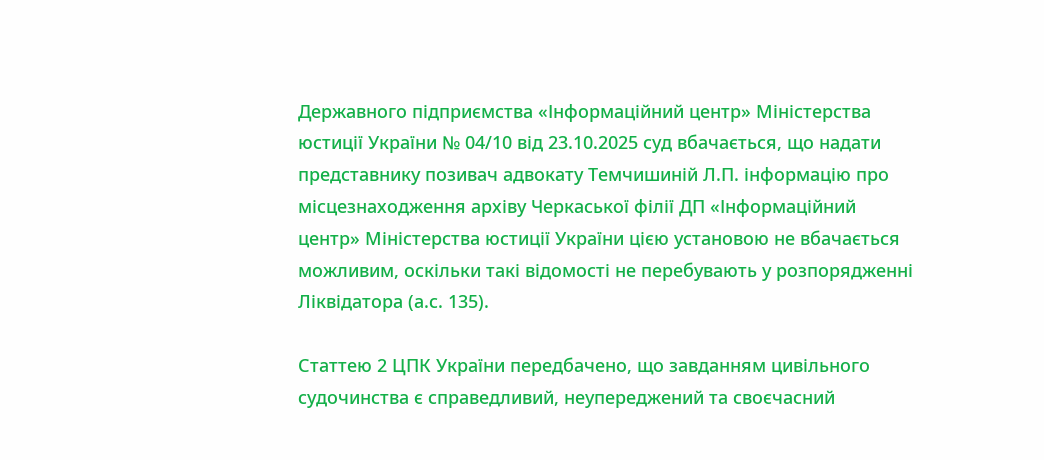Державного підприємства «Інформаційний центр» Міністерства юстиції України № 04/10 від 23.10.2025 суд вбачається, що надати представнику позивач адвокату Темчишиній Л.П. інформацію про місцезнаходження архіву Черкаської філії ДП «Інформаційний центр» Міністерства юстиції України цією установою не вбачається можливим, оскільки такі відомості не перебувають у розпорядженні Ліквідатора (а.с. 135).

Статтею 2 ЦПК України передбачено, що завданням цивільного судочинства є справедливий, неупереджений та своєчасний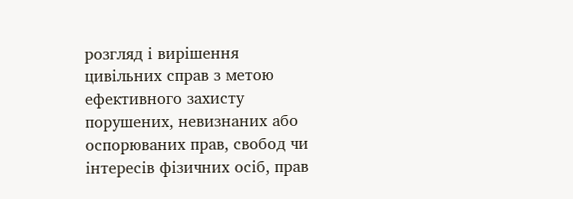розгляд і вирішення цивільних справ з метою ефективного захисту порушених, невизнаних або оспорюваних прав, свобод чи інтересів фізичних осіб, прав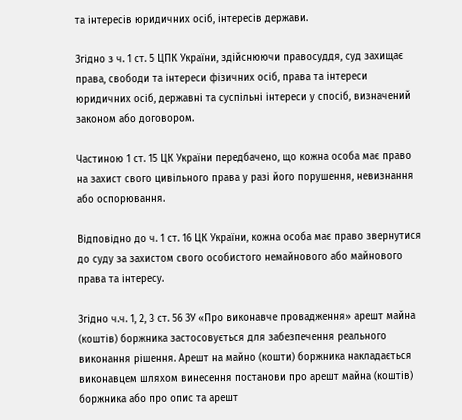та інтересів юридичних осіб, інтересів держави.

Згідно з ч. 1 ст. 5 ЦПК України, здійснюючи правосуддя, суд захищає права, свободи та інтереси фізичних осіб, права та інтереси юридичних осіб, державні та суспільні інтереси у спосіб, визначений законом або договором.

Частиною 1 ст. 15 ЦК України передбачено, що кожна особа має право на захист свого цивільного права у разі його порушення, невизнання або оспорювання.

Відповідно до ч. 1 ст. 16 ЦК України, кожна особа має право звернутися до суду за захистом свого особистого немайнового або майнового права та інтересу.

Згідно ч.ч. 1, 2, 3 ст. 56 ЗУ «Про виконавче провадження» арешт майна (коштів) боржника застосовується для забезпечення реального виконання рішення. Арешт на майно (кошти) боржника накладається виконавцем шляхом винесення постанови про арешт майна (коштів) боржника або про опис та арешт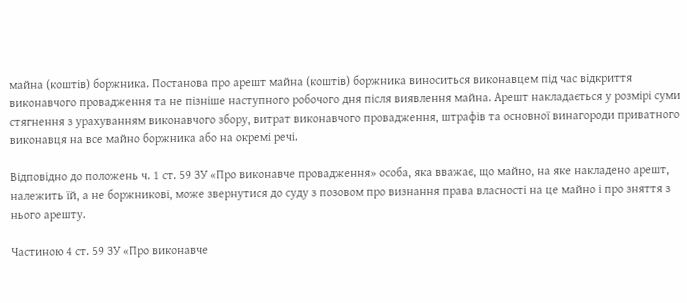майна (коштів) боржника. Постанова про арешт майна (коштів) боржника виноситься виконавцем під час відкриття виконавчого провадження та не пізніше наступного робочого дня після виявлення майна. Арешт накладається у розмірі суми стягнення з урахуванням виконавчого збору, витрат виконавчого провадження, штрафів та основної винагороди приватного виконавця на все майно боржника або на окремі речі.

Відповідно до положень ч. 1 ст. 59 ЗУ «Про виконавче провадження» особа, яка вважає, що майно, на яке накладено арешт, належить їй, а не боржникові, може звернутися до суду з позовом про визнання права власності на це майно і про зняття з нього арешту.

Частиною 4 ст. 59 ЗУ «Про виконавче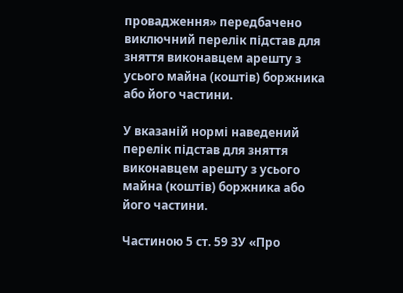провадження» передбачено виключний перелік підстав для зняття виконавцем арешту з усього майна (коштів) боржника або його частини.

У вказаній нормі наведений перелік підстав для зняття виконавцем арешту з усього майна (коштів) боржника або його частини.

Частиною 5 ст. 59 ЗУ «Про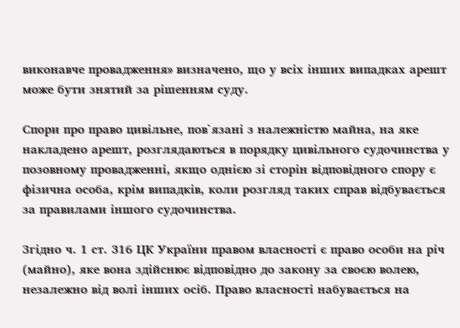виконавче провадження» визначено, що у всіх інших випадках арешт може бути знятий за рішенням суду.

Спори про право цивільне, пов`язані з належністю майна, на яке накладено арешт, розглядаються в порядку цивільного судочинства у позовному провадженні, якщо однією зі сторін відповідного спору є фізична особа, крім випадків, коли розгляд таких справ відбувається за правилами іншого судочинства.

Згідно ч. 1 ст. 316 ЦК України правом власності є право особи на річ (майно), яке вона здійснює відповідно до закону за своєю волею, незалежно від волі інших осіб. Право власності набувається на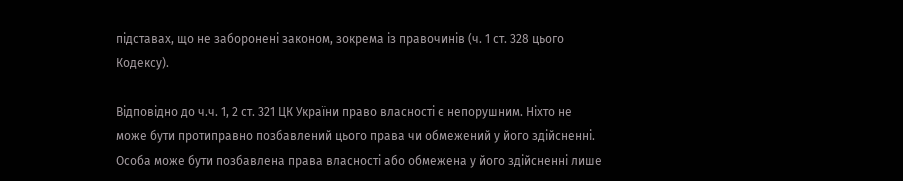підставах, що не заборонені законом, зокрема із правочинів (ч. 1 ст. 328 цього Кодексу).

Відповідно до ч.ч. 1, 2 ст. 321 ЦК України право власності є непорушним. Ніхто не може бути протиправно позбавлений цього права чи обмежений у його здійсненні. Особа може бути позбавлена права власності або обмежена у його здійсненні лише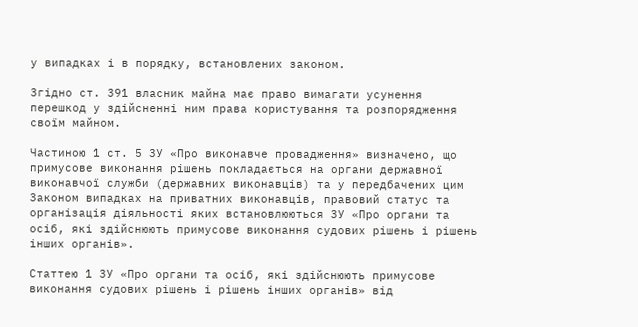у випадках і в порядку, встановлених законом.

Згідно ст. 391 власник майна має право вимагати усунення перешкод у здійсненні ним права користування та розпорядження своїм майном.

Частиною 1 ст. 5 ЗУ «Про виконавче провадження» визначено, що примусове виконання рішень покладається на органи державної виконавчої служби (державних виконавців) та у передбачених цим Законом випадках на приватних виконавців, правовий статус та організація діяльності яких встановлюються ЗУ «Про органи та осіб, які здійснюють примусове виконання судових рішень і рішень інших органів».

Статтею 1 ЗУ «Про органи та осіб, які здійснюють примусове виконання судових рішень і рішень інших органів» від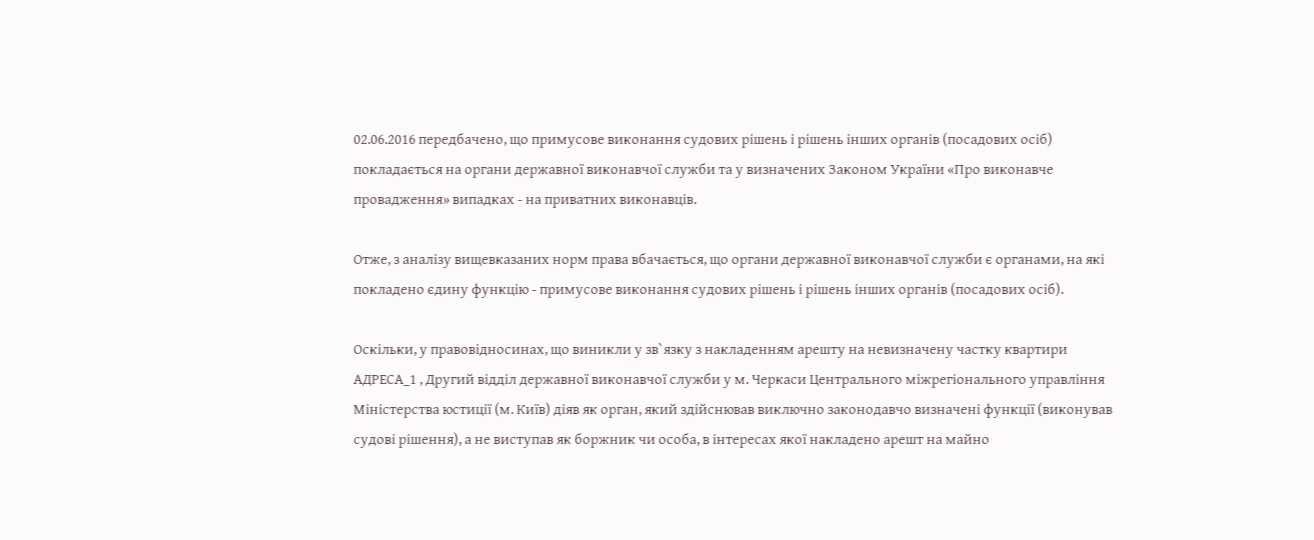02.06.2016 передбачено, що примусове виконання судових рішень і рішень інших органів (посадових осіб) покладається на органи державної виконавчої служби та у визначених Законом України «Про виконавче провадження» випадках - на приватних виконавців.

Отже, з аналізу вищевказаних норм права вбачається, що органи державної виконавчої служби є органами, на які покладено єдину функцію - примусове виконання судових рішень і рішень інших органів (посадових осіб).

Оскільки, у правовідносинах, що виникли у зв`язку з накладенням арешту на невизначену частку квартири АДРЕСА_1 , Другий відділ державної виконавчої служби у м. Черкаси Центрального міжрегіонального управління Міністерства юстиції (м. Київ) діяв як орган, який здійснював виключно законодавчо визначені функції (виконував судові рішення), а не виступав як боржник чи особа, в інтересах якої накладено арешт на майно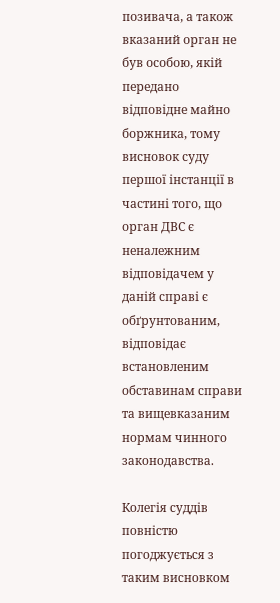позивача, а також вказаний орган не був особою, якій передано відповідне майно боржника, тому висновок суду першої інстанції в частині того, що орган ДВС є неналежним відповідачем у даній справі є обґрунтованим, відповідає встановленим обставинам справи та вищевказаним нормам чинного законодавства.

Колегія суддів повністю погоджується з таким висновком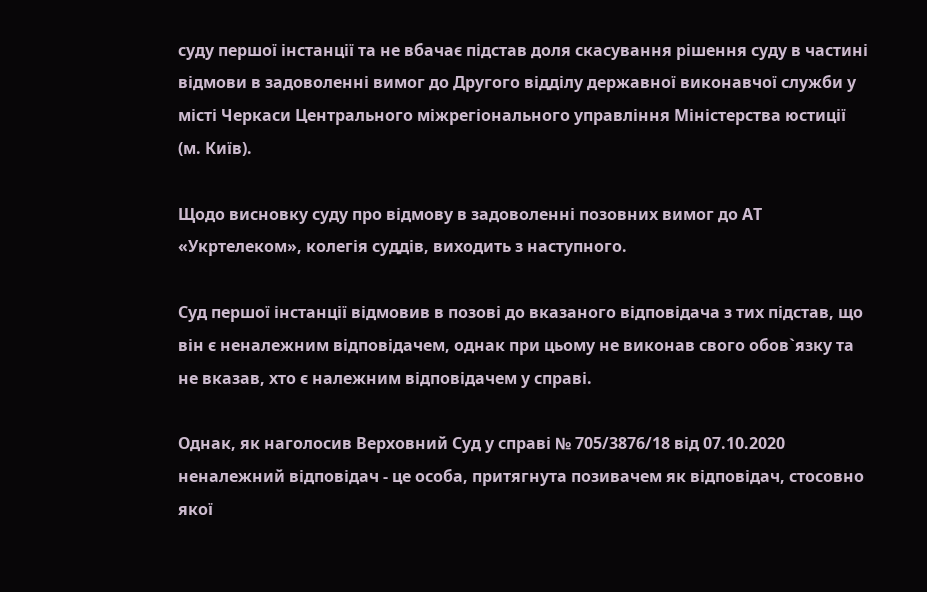суду першої інстанції та не вбачає підстав доля скасування рішення суду в частині відмови в задоволенні вимог до Другого відділу державної виконавчої служби у місті Черкаси Центрального міжрегіонального управління Міністерства юстиції (м. Київ).

Щодо висновку суду про відмову в задоволенні позовних вимог до АТ «Укртелеком», колегія суддів, виходить з наступного.

Суд першої інстанції відмовив в позові до вказаного відповідача з тих підстав, що він є неналежним відповідачем, однак при цьому не виконав свого обов`язку та не вказав, хто є належним відповідачем у справі.

Однак, як наголосив Верховний Суд у справі № 705/3876/18 від 07.10.2020 неналежний відповідач - це особа, притягнута позивачем як відповідач, стосовно якої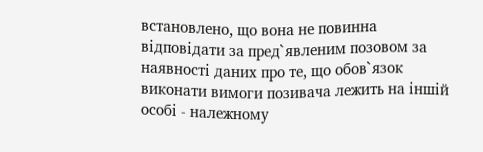встановлено, що вона не повинна відповідати за пред`явленим позовом за наявності даних про те, що обов`язок виконати вимоги позивача лежить на іншій особі - належному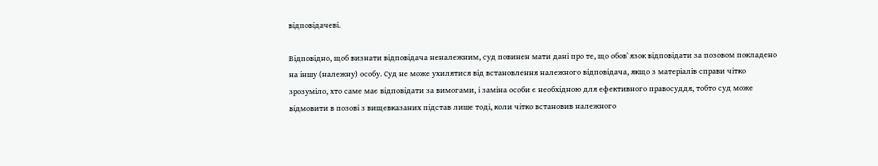відповідачеві.

Відповідно, щоб визнати відповідача неналежним, суд повинен мати дані про те, що обов`язок відповідати за позовом покладено на іншу (належну) особу. Суд не може ухилятися від встановлення належного відповідача, якщо з матеріалів справи чітко зрозуміло, хто саме має відповідати за вимогами, і заміна особи є необхідною для ефективного правосуддя, тобто суд може відмовити в позові з вищевказаних підстав лише тоді, коли чітко встановив належного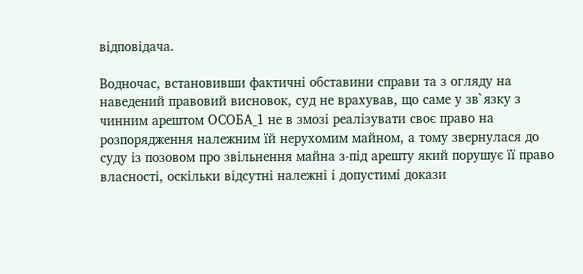відповідача.

Водночас, встановивши фактичні обставини справи та з огляду на наведений правовий висновок, суд не врахував, що саме у зв`язку з чинним арештом ОСОБА_1 не в змозі реалізувати своє право на розпорядження належним їй нерухомим майном, а тому звернулася до суду із позовом про звільнення майна з-під арешту який порушує її право власності, оскільки відсутні належні і допустимі докази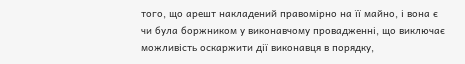того, що арешт накладений правомірно на її майно, і вона є чи була боржником у виконавчому провадженні, що виключає можливість оскаржити дії виконавця в порядку,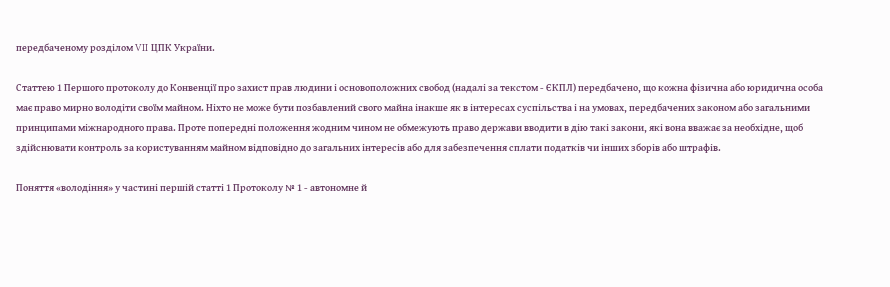передбаченому розділом VII ЦПК України.

Статтею 1 Першого протоколу до Конвенції про захист прав людини і основоположних свобод (надалі за текстом - ЄКПЛ) передбачено, що кожна фізична або юридична особа має право мирно володіти своїм майном. Ніхто не може бути позбавлений свого майна інакше як в інтересах суспільства і на умовах, передбачених законом або загальними принципами міжнародного права. Проте попередні положення жодним чином не обмежують право держави вводити в дію такі закони, які вона вважає за необхідне, щоб здійснювати контроль за користуванням майном відповідно до загальних інтересів або для забезпечення сплати податків чи інших зборів або штрафів.

Поняття «володіння» у частині першій статті 1 Протоколу № 1 - автономне й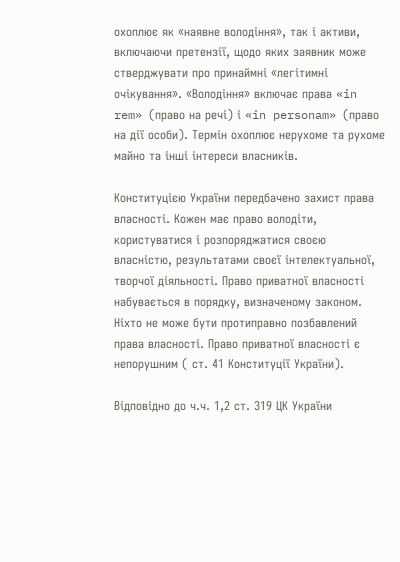охоплює як «наявне володіння», так і активи, включаючи претензії, щодо яких заявник може стверджувати про принаймні «легітимні очікування». «Володіння» включає права «in rem» (право на речі) і «in personam» (право на дії особи). Термін охоплює нерухоме та рухоме майно та інші інтереси власників.

Конституцією України передбачено захист права власності. Кожен має право володіти, користуватися і розпоряджатися своєю власністю, результатами своєї інтелектуальної, творчої діяльності. Право приватної власності набувається в порядку, визначеному законом. Ніхто не може бути протиправно позбавлений права власності. Право приватної власності є непорушним ( ст. 41 Конституції України).

Відповідно до ч.ч. 1,2 ст. 319 ЦК України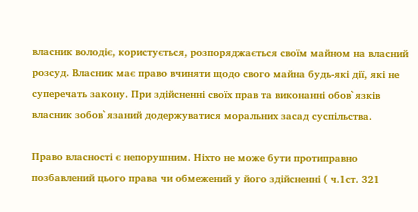власник володіє, користується, розпоряджається своїм майном на власний розсуд. Власник має право вчиняти щодо свого майна будь-які дії, які не суперечать закону. При здійсненні своїх прав та виконанні обов`язків власник зобов`язаний додержуватися моральних засад суспільства.

Право власності є непорушним. Ніхто не може бути протиправно позбавлений цього права чи обмежений у його здійсненні ( ч.1ст. 321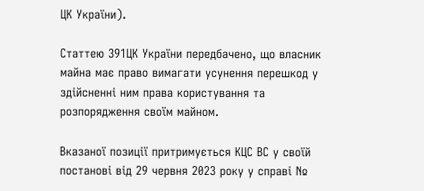ЦК України).

Статтею 391ЦК України передбачено, що власник майна має право вимагати усунення перешкод у здійсненні ним права користування та розпорядження своїм майном.

Вказаної позиції притримується КЦС ВС у своїй постанові від 29 червня 2023 року у справі №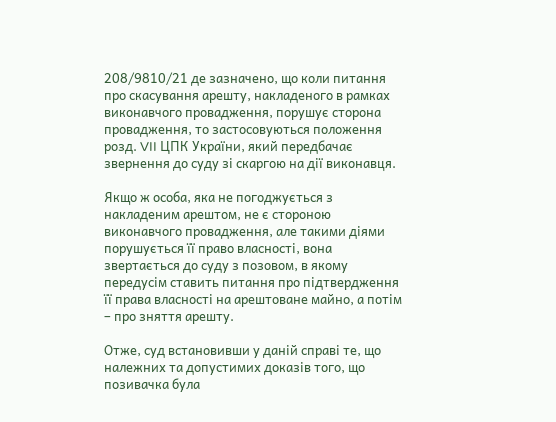208/9810/21 де зазначено, що коли питання про скасування арешту, накладеного в рамках виконавчого провадження, порушує сторона провадження, то застосовуються положення розд. VII ЦПК України, який передбачає звернення до суду зі скаргою на дії виконавця.

Якщо ж особа, яка не погоджується з накладеним арештом, не є стороною виконавчого провадження, але такими діями порушується її право власності, вона звертається до суду з позовом, в якому передусім ставить питання про підтвердження її права власності на арештоване майно, а потім – про зняття арешту.

Отже, суд встановивши у даній справі те, що належних та допустимих доказів того, що позивачка була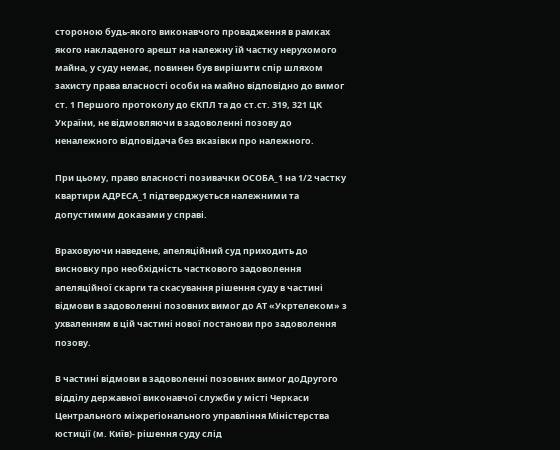стороною будь-якого виконавчого провадження в рамках якого накладеного арешт на належну їй частку нерухомого майна, у суду немає, повинен був вирішити спір шляхом захисту права власності особи на майно відповідно до вимог ст. 1 Першого протоколу до ЄКПЛ та до ст.ст. 319, 321 ЦК України, не відмовляючи в задоволенні позову до неналежного відповідача без вказівки про належного.

При цьому, право власності позивачки ОСОБА_1 на 1/2 частку квартири АДРЕСА_1 підтверджується належними та допустимим доказами у справі.

Враховуючи наведене, апеляційний суд приходить до висновку про необхідність часткового задоволення апеляційної скарги та скасування рішення суду в частині відмови в задоволенні позовних вимог до АТ «Укртелеком» з ухваленням в цій частині нової постанови про задоволення позову.

В частині відмови в задоволенні позовних вимог доДругого відділу державної виконавчої служби у місті Черкаси Центрального міжрегіонального управління Міністерства юстиції (м. Київ)- рішення суду слід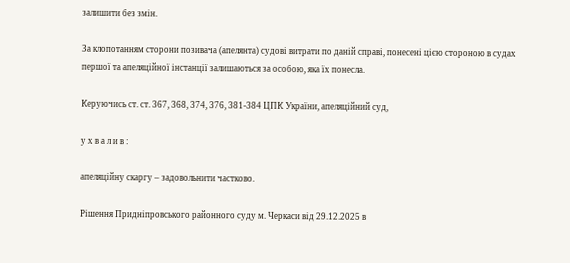залишити без змін.

За клопотанням сторони позивача (апелянта) судові витрати по даній справі, понесені цією стороною в судах першої та апеляційної інстанції залишаються за особою, яка їх понесла.

Керуючись ст. ст. 367, 368, 374, 376, 381-384 ЦПК України, апеляційний суд,

у х в а л и в :

апеляційну скаргу – задовольнити частково.

Рішення Придніпровського районного суду м. Черкаси від 29.12.2025 в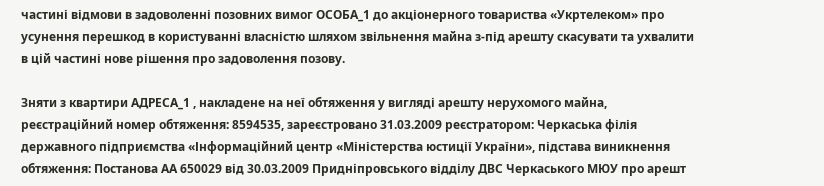частині відмови в задоволенні позовних вимог ОСОБА_1 до акціонерного товариства «Укртелеком» про усунення перешкод в користуванні власністю шляхом звільнення майна з-під арешту скасувати та ухвалити в цій частині нове рішення про задоволення позову.

Зняти з квартири АДРЕСА_1 , накладене на неї обтяження у вигляді арешту нерухомого майна, реєстраційний номер обтяження: 8594535, зареєстровано 31.03.2009 реєстратором: Черкаська філія державного підприємства «Інформаційний центр «Міністерства юстиції України», підстава виникнення обтяження: Постанова АА 650029 від 30.03.2009 Придніпровського відділу ДВС Черкаського МЮУ про арешт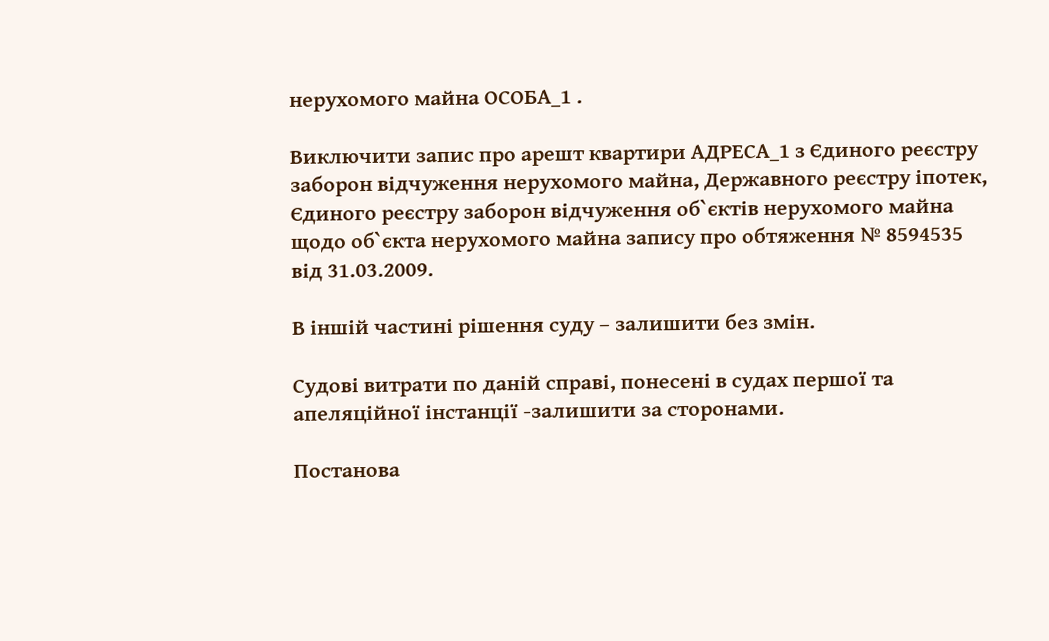нерухомого майна ОСОБА_1 .

Виключити запис про арешт квартири АДРЕСА_1 з Єдиного реєстру заборон відчуження нерухомого майна, Державного реєстру іпотек, Єдиного реєстру заборон відчуження об`єктів нерухомого майна щодо об`єкта нерухомого майна запису про обтяження № 8594535 від 31.03.2009.

В іншій частині рішення суду – залишити без змін.

Судові витрати по даній справі, понесені в судах першої та апеляційної інстанції -залишити за сторонами.

Постанова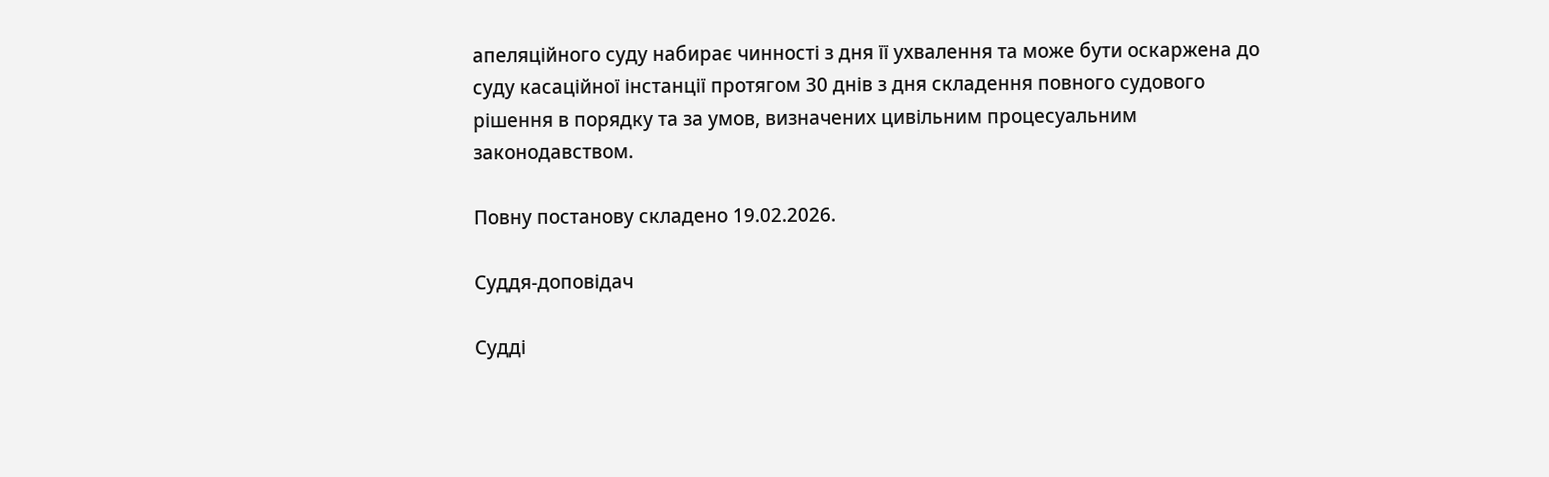апеляційного суду набирає чинності з дня її ухвалення та може бути оскаржена до суду касаційної інстанції протягом 30 днів з дня складення повного судового рішення в порядку та за умов, визначених цивільним процесуальним законодавством.

Повну постанову складено 19.02.2026.

Суддя-доповідач

Судді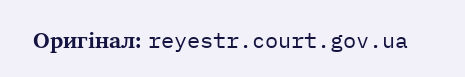Оригінал: reyestr.court.gov.ua